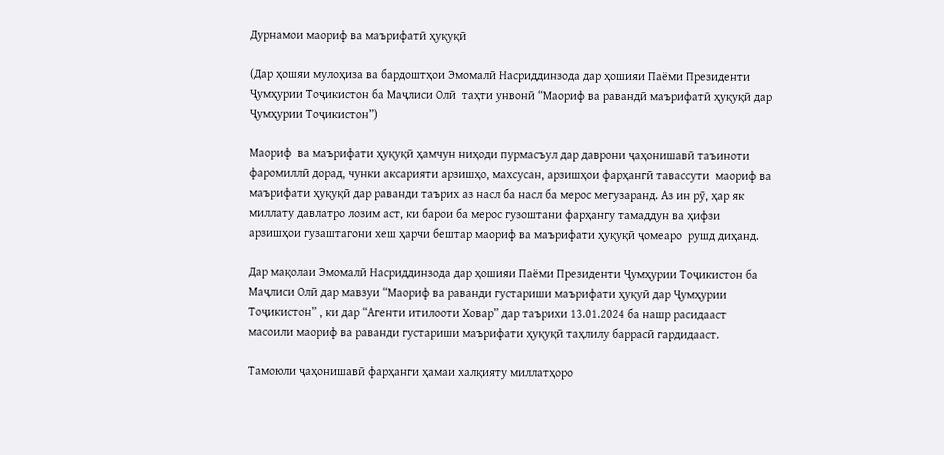Дурнамои маориф ва маърифатӣ ҳуқуқӣ

(Дар ҳошяи мулоҳиза ва бардоштҳои Эмомалӣ Насриддинзода дар ҳошияи Паёми Президенти Ҷумҳурии Тоҷикистон ба Маҷлиси Олӣ  таҳти унвонӣ “Маориф ва равандӣ маърифатӣ ҳуқуқӣ дар Ҷумҳурии Тоҷикистон”)

Маориф  ва маърифати ҳуқуқӣ ҳамчун ниҳоди пурмасъул дар даврони ҷаҳонишавӣ таъиноти фаромиллӣ дорад, чунки аксарияти арзишҳо, махсусан, арзишҳои фарҳангӣ тавассути  маориф ва маърифати ҳуқуқӣ дар раванди таърих аз насл ба насл ба мерос мегузаранд. Аз ин рӯ, ҳар як миллату давлатро лозим аст, ки барои ба мерос гузоштани фарҳангу тамаддун ва ҳифзи арзишҳои гузаштагони хеш ҳарчи бештар маориф ва маърифати ҳуқуқӣ ҷомеаро  рушд диҳанд.

Дар мақолаи Эмомалӣ Насриддинзода дар ҳошияи Паёми Президенти Ҷумҳурии Тоҷикистон ба Маҷлиси Олӣ дар мавзуи “Маориф ва раванди густариши маърифати ҳуқуӣ дар Ҷумҳурии Тоҷикистон” , ки дар “Агенти итилооти Ховар” дар таърихи 13.01.2024 ба нашр расидааст масоили маориф ва раванди густариши маърифати ҳуқуқӣ таҳлилу баррасӣ гардидааст.

Тамоюли ҷаҳонишавӣ фарҳанги ҳамаи халқияту миллатҳоро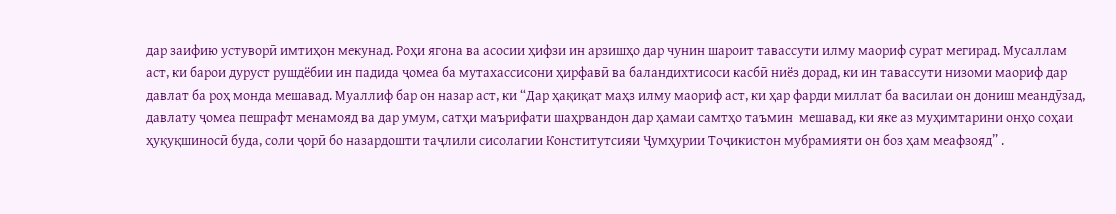дар заифию устуворӣ имтиҳон мекунад. Роҳи ягона ва асосии ҳифзи ин арзишҳо дар чунин шароит тавассути илму маориф сурат мегирад. Мусаллам аст, ки барои дуруст рушдёбии ин падида ҷомеа ба мутахассисони ҳирфавӣ ва баландихтисоси касбӣ ниёз дорад, ки ин тавассути низоми маориф дар давлат ба роҳ монда мешавад. Муаллиф бар он назар аст, ки “Дар ҳақиқат маҳз илму маориф аст, ки ҳар фарди миллат ба василаи он дониш меандӯзад, давлату ҷомеа пешрафт менамояд ва дар умум, сатҳи маърифати шаҳрвандон дар ҳамаи самтҳо таъмин  мешавад, ки яке аз муҳимтарини онҳо соҳаи ҳуқуқшиносӣ буда, соли ҷорӣ бо назардошти таҷлили сисолагии Конститутсияи Ҷумҳурии Тоҷикистон мубрамияти он боз ҳам меафзояд” .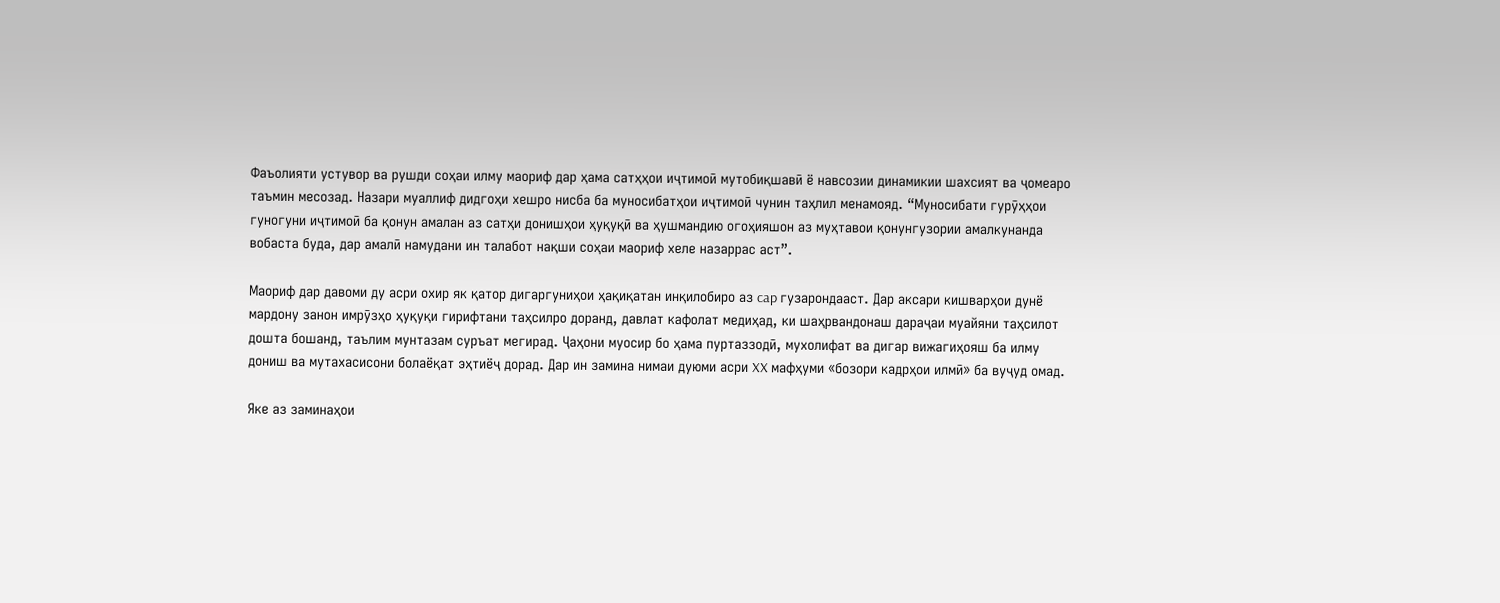Фаъолияти устувор ва рушди соҳаи илму маориф дар ҳама сатҳҳои иҷтимоӣ мутобиқшавӣ ё навсозии динамикии шахсият ва ҷомеаро таъмин месозад. Назари муаллиф дидгоҳи хешро нисба ба муносибатҳои иҷтимоӣ чунин таҳлил менамояд. “Муносибати гурӯҳҳои гуногуни иҷтимоӣ ба қонун амалан аз сатҳи донишҳои ҳуқуқӣ ва ҳушмандию огоҳияшон аз муҳтавои қонунгузории амалкунанда вобаста буда, дар амалӣ намудани ин талабот нақши соҳаи маориф хеле назаррас аст”.

Маориф дар давоми ду асри охир як қатор дигаргуниҳои ҳақиқатан инқилобиро аз cap гузарондааст. Дар аксари кишварҳои дунё мардону занон имрӯзҳо ҳуқуқи гирифтани таҳсилро доранд, давлат кафолат медиҳад, ки шаҳрвандонаш дараҷаи муайяни таҳсилот дошта бошанд, таълим мунтазам суръат мегирад. Ҷаҳони муосир бо ҳама пуртаззодӣ, мухолифат ва дигар вижагиҳояш ба илму дониш ва мутахасисони болаёқат эҳтиёҷ дорад. Дар ин замина нимаи дуюми асри XX мафҳуми «бозори кадрҳои илмӣ» ба вуҷуд омад.

Яке аз заминаҳои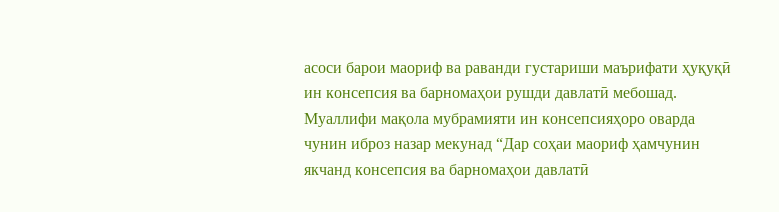асоси барои маориф ва раванди густариши маърифати ҳуқуқӣ ин консепсия ва барномаҳои рушди давлатӣ мебошад. Муаллифи мақола мубрамияти ин консепсияҳоро оварда чунин иброз назар мекунад “Дар соҳаи маориф ҳамчунин якчанд консепсия ва барномаҳои давлатӣ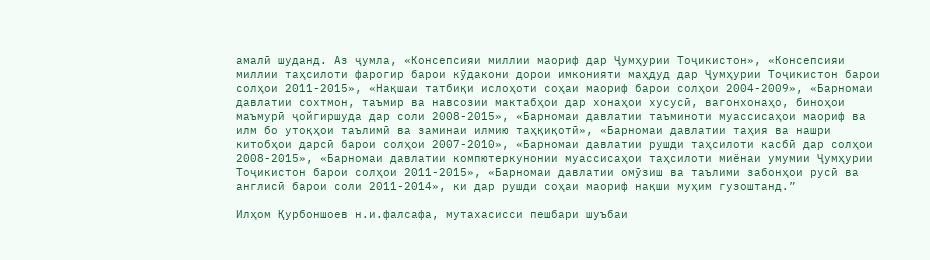амалӣ шуданд. Аз ҷумла, «Консепсияи миллии маориф дар Ҷумҳурии Тоҷикистон», «Консепсияи миллии таҳсилоти фарогир барои кӯдакони дорои имконияти маҳдуд дар Ҷумҳурии Тоҷикистон барои солҳои 2011-2015», «Нақшаи татбиқи ислоҳоти соҳаи маориф барои солҳои 2004-2009», «Барномаи давлатии сохтмон, таъмир ва навсозии мактабҳои дар хонаҳои хусусӣ, вагонхонаҳо, биноҳои маъмурӣ ҷойгиршуда дар соли 2008-2015», «Барномаи давлатии таъминоти муассисаҳои маориф ва илм бо утоқҳои таълимӣ ва заминаи илмию таҳқиқотӣ», «Барномаи давлатии таҳия ва нашри китобҳои дарсӣ барои солҳои 2007-2010», «Барномаи давлатии рушди таҳсилоти касбӣ дар солҳои 2008-2015», «Барномаи давлатии компютеркунонии муассисаҳои таҳсилоти миёнаи умумии Ҷумҳурии Тоҷикистон барои солҳои 2011-2015», «Барномаи давлатии омӯзиш ва таълими забонҳои русӣ ва англисӣ барои соли 2011-2014», ки дар рушди соҳаи маориф нақши муҳим гузоштанд.”

Илҳом Қурбоншоев н.и.фалсафа, мутахасисси пешбари шуъбаи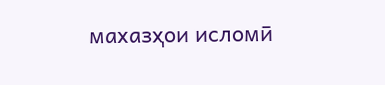махазҳои исломӣ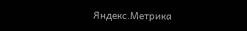Яндекс.Метрика